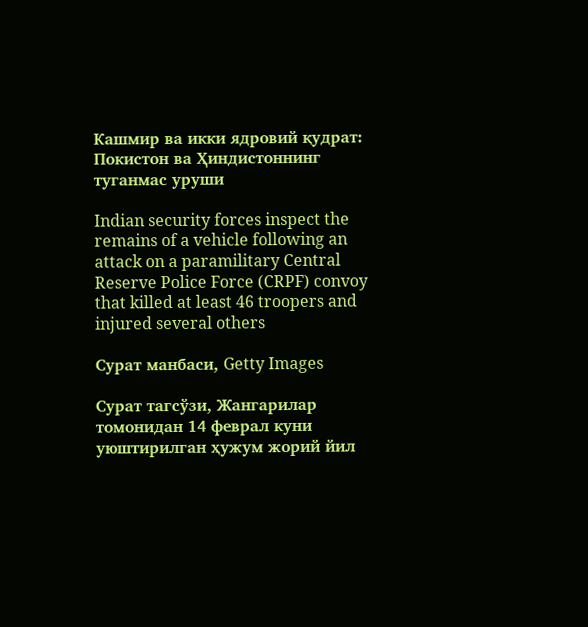Кашмир ва икки ядровий қудрат: Покистон ва Ҳиндистоннинг туганмас уруши

Indian security forces inspect the remains of a vehicle following an attack on a paramilitary Central Reserve Police Force (CRPF) convoy that killed at least 46 troopers and injured several others

Сурат манбаси, Getty Images

Сурат тагсўзи, Жангарилар томонидан 14 феврал куни уюштирилган ҳужум жорий йил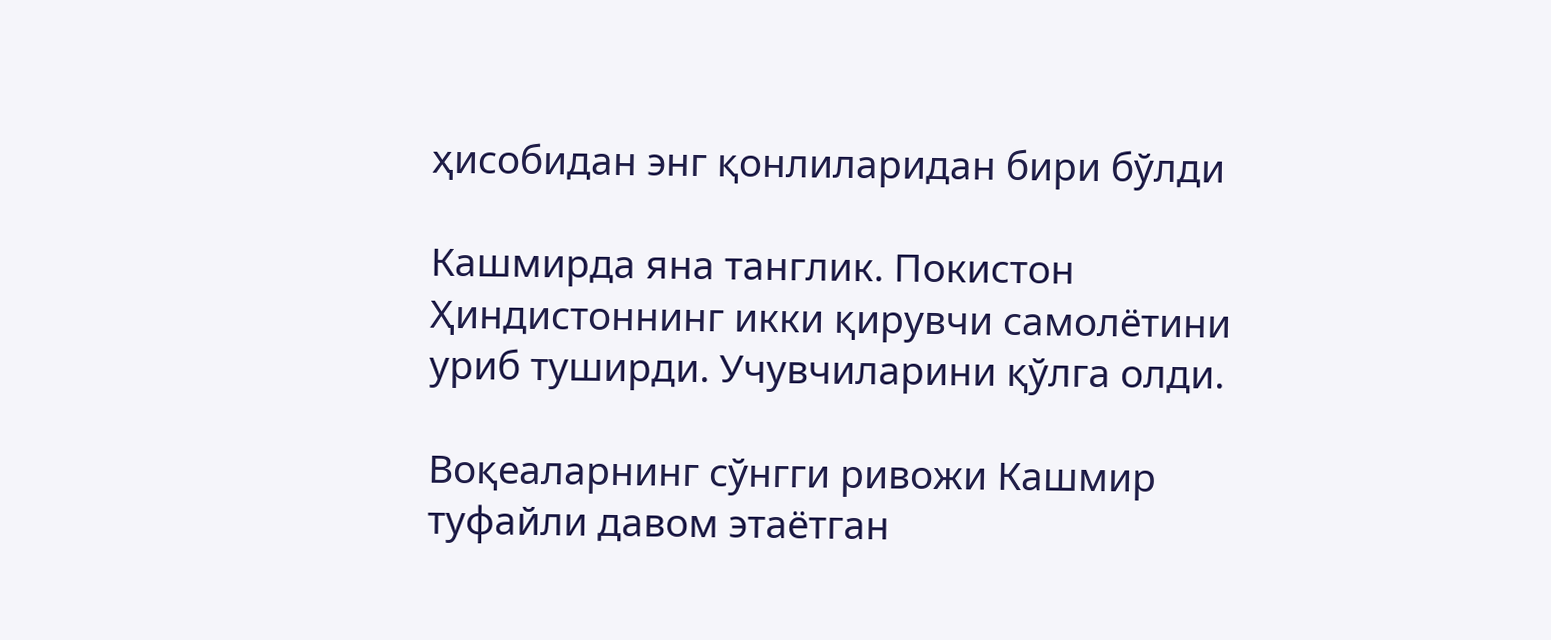ҳисобидан энг қонлиларидан бири бўлди

Кашмирда яна танглик. Покистон Ҳиндистоннинг икки қирувчи самолётини уриб туширди. Учувчиларини қўлга олди.

Воқеаларнинг сўнгги ривожи Кашмир туфайли давом этаётган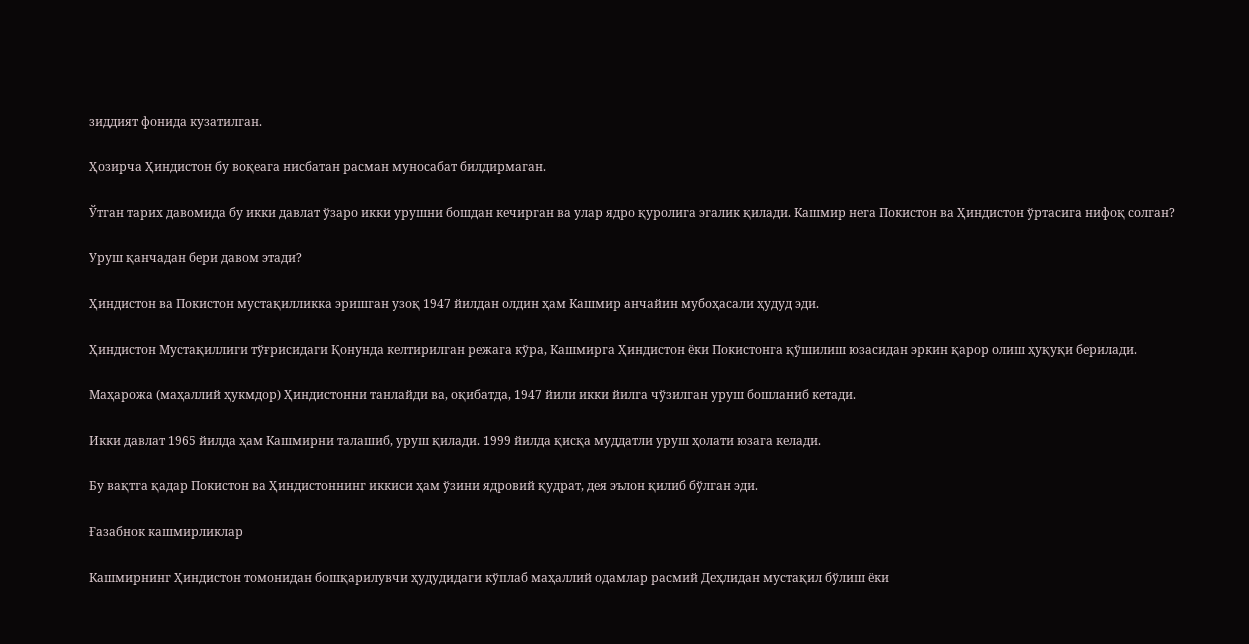зиддият фонида кузатилган.

Ҳозирча Ҳиндистон бу воқеага нисбатан расман муносабат билдирмаган.

Ўтган тарих давомида бу икки давлат ўзаро икки урушни бошдан кечирган ва улар ядро қуролига эгалик қилади. Кашмир нега Покистон ва Ҳиндистон ўртасига нифоқ солган?

Уруш қанчадан бери давом этади?

Ҳиндистон ва Покистон мустақилликка эришган узоқ 1947 йилдан олдин ҳам Кашмир анчайин мубоҳасали ҳудуд эди.

Ҳиндистон Мустақиллиги тўғрисидаги Қонунда келтирилган режага кўра, Кашмирга Ҳиндистон ёки Покистонга қўшилиш юзасидан эркин қарор олиш ҳуқуқи берилади.

Маҳарожа (маҳаллий ҳукмдор) Ҳиндистонни танлайди ва, оқибатда, 1947 йили икки йилга чўзилган уруш бошланиб кетади.

Икки давлат 1965 йилда ҳам Кашмирни талашиб, уруш қилади. 1999 йилда қисқа муддатли уруш ҳолати юзага келади.

Бу вақтга қадар Покистон ва Ҳиндистоннинг иккиси ҳам ўзини ядровий қудрат, дея эълон қилиб бўлган эди.

Ғазабнок кашмирликлар

Кашмирнинг Ҳиндистон томонидан бошқарилувчи ҳудудидаги кўплаб маҳаллий одамлар расмий Деҳлидан мустақил бўлиш ёки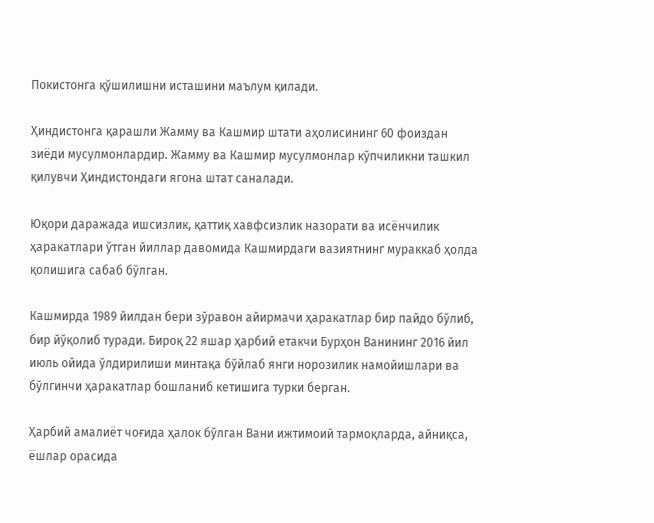Покистонга қўшилишни исташини маълум қилади.

Ҳиндистонга қарашли Жамму ва Кашмир штати аҳолисининг 60 фоиздан зиёди мусулмонлардир. Жамму ва Кашмир мусулмонлар кўпчиликни ташкил қилувчи Ҳиндистондаги ягона штат саналади.

Юқори даражада ишсизлик, қаттиқ хавфсизлик назорати ва исёнчилик ҳаракатлари ўтган йиллар давомида Кашмирдаги вазиятнинг мураккаб ҳолда қолишига сабаб бўлган.

Кашмирда 1989 йилдан бери зўравон айирмачи ҳаракатлар бир пайдо бўлиб, бир йўқолиб туради. Бироқ 22 яшар ҳарбий етакчи Бурҳон Ванининг 2016 йил июль ойида ўлдирилиши минтақа бўйлаб янги норозилик намойишлари ва бўлгинчи ҳаракатлар бошланиб кетишига турки берган.

Ҳарбий амалиёт чоғида ҳалок бўлган Вани ижтимоий тармоқларда, айниқса, ёшлар орасида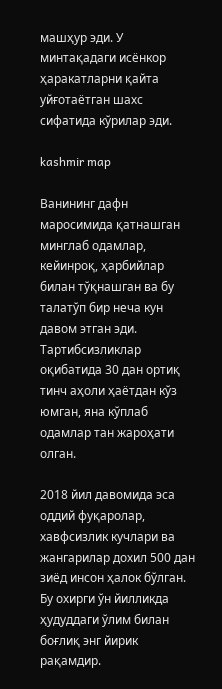машҳур эди. У минтақадаги исёнкор ҳаракатларни қайта уйғотаётган шахс сифатида кўрилар эди.

kashmir map

Ванининг дафн маросимида қатнашган минглаб одамлар, кейинроқ, ҳарбийлар билан тўқнашган ва бу талатўп бир неча кун давом этган эди. Тартибсизликлар оқибатида 30 дан ортиқ тинч аҳоли ҳаётдан кўз юмган, яна кўплаб одамлар тан жароҳати олган.

2018 йил давомида эса оддий фуқаролар, хавфсизлик кучлари ва жангарилар дохил 500 дан зиёд инсон ҳалок бўлган. Бу охирги ўн йилликда ҳудуддаги ўлим билан боғлиқ энг йирик рақамдир.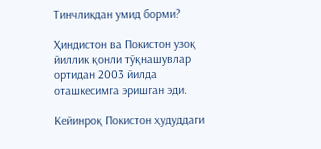Тинчликдан умид борми?

Ҳиндистон ва Покистон узоқ йиллик қонли тўқнашувлар ортидан 2003 йилда оташкесимга эришган эди.

Кейинроқ Покистон ҳудуддаги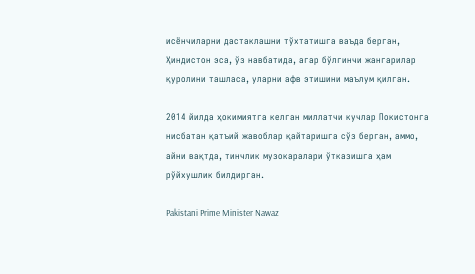исёнчиларни дастаклашни тўхтатишга ваъда берган, Ҳиндистон эса, ўз навбатида, агар бўлгинчи жангарилар қуролини ташласа, уларни афв этишини маълум қилган.

2014 йилда ҳокимиятга келган миллатчи кучлар Покистонга нисбатан қатъий жавоблар қайтаришга сўз берган, аммо, айни вақтда, тинчлик музокаралари ўтказишга ҳам рўйхушлик билдирган.

Pakistani Prime Minister Nawaz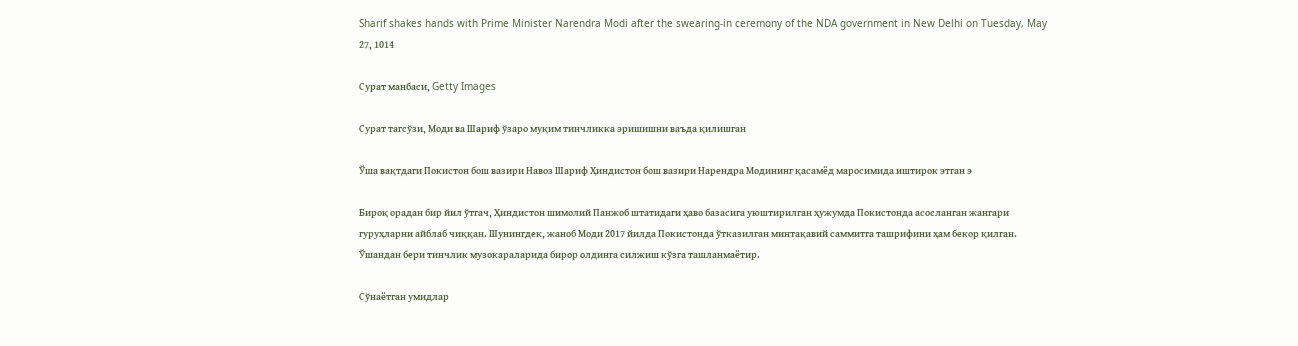Sharif shakes hands with Prime Minister Narendra Modi after the swearing-in ceremony of the NDA government in New Delhi on Tuesday, May 27, 1014

Сурат манбаси, Getty Images

Сурат тагсўзи, Моди ва Шариф ўзаро муқим тинчликка эришишни ваъда қилишган

Ўша вақтдаги Покистон бош вазири Навоз Шариф Ҳиндистон бош вазири Нарендра Модининг қасамёд маросимида иштирок этган э

Бироқ орадан бир йил ўтгач, Ҳиндистон шимолий Панжоб штатидаги ҳаво базасига уюштирилган ҳужумда Покистонда асосланган жангари гуруҳларни айблаб чиққан. Шунингдек, жаноб Моди 2017 йилда Покистонда ўтказилган минтақавий саммитга ташрифини ҳам бекор қилган. Ўшандан бери тинчлик музокараларида бирор олдинга силжиш кўзга ташланмаётир.

Сўнаётган умидлар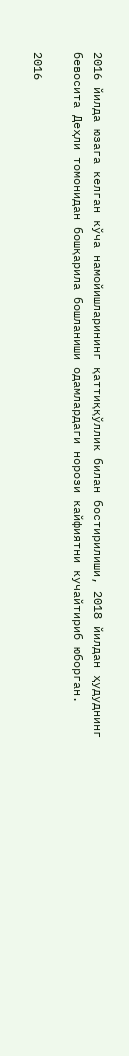2016 йилда юзага келган кўча намойишларининг қаттиққўллик билан бостирилиши, 2018 йилдан ҳудуднинг бевосита Деҳли томонидан бошқарила бошланиши одамлардаги норози кайфиятни кучайтириб юборган.

2016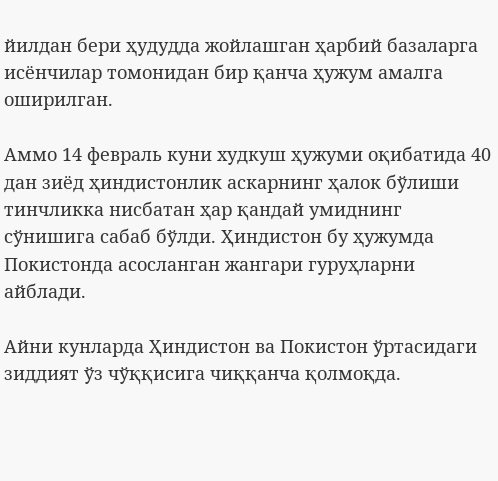йилдан бери ҳудудда жойлашган ҳарбий базаларга исёнчилар томонидан бир қанча ҳужум амалга оширилган.

Аммо 14 февраль куни худкуш ҳужуми оқибатида 40 дан зиёд ҳиндистонлик аскарнинг ҳалок бўлиши тинчликка нисбатан ҳар қандай умиднинг сўнишига сабаб бўлди. Ҳиндистон бу ҳужумда Покистонда асосланган жангари гуруҳларни айблади.

Айни кунларда Ҳиндистон ва Покистон ўртасидаги зиддият ўз чўққисига чиққанча қолмоқда.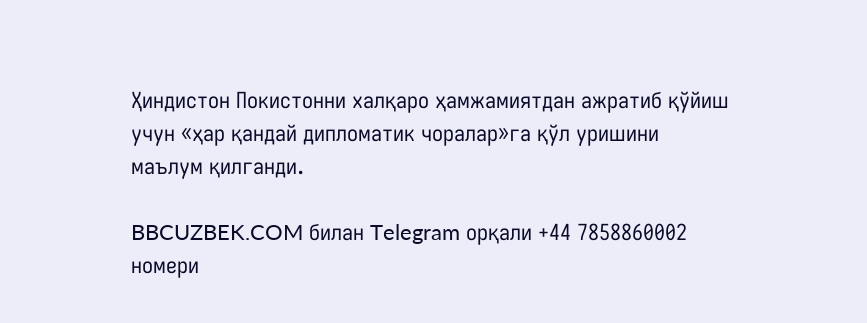Ҳиндистон Покистонни халқаро ҳамжамиятдан ажратиб қўйиш учун «ҳар қандай дипломатик чоралар»га қўл уришини маълум қилганди.

BBCUZBEK.COM билан Telegram орқали +44 7858860002 номери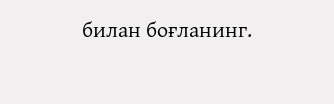билан боғланинг.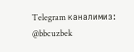Telegram каналимиз: @bbcuzbek